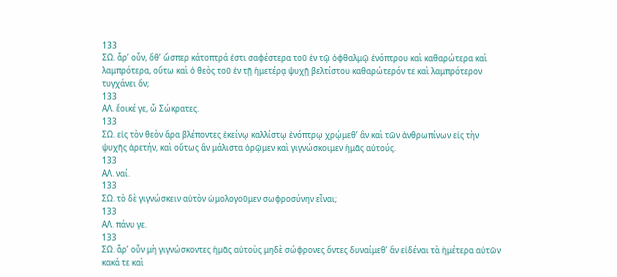133
ΣΩ. ἆρʼ οὖν, ὅθʼ ὥσπερ κάτοπτρά ἐστι σαφέστερα τοῦ ἐν τῷ ὀφθαλμῷ ἐνόπτρου καὶ καθαρώτερα καὶ λαμπρότερα, οὕτω καὶ ὁ θεὸς τοῦ ἐν τῇ ἡμετέρᾳ ψυχῇ βελτίστου καθαρώτερόν τε καὶ λαμπρότερον τυγχάνει ὄν;
133
ΑΛ. ἔοικέ γε, ὦ Σώκρατες.
133
ΣΩ. εἰς τὸν θεὸν ἄρα βλέποντες ἐκείνῳ καλλίστῳ ἐνόπτρῳ χρῴμεθʼ ἂν καὶ τῶν ἀνθρωπίνων εἰς τὴν ψυχῆς ἀρετήν, καὶ οὕτως ἂν μάλιστα ὁρῷμεν καὶ γιγνώσκοιμεν ἡμᾶς αὐτούς.
133
ΑΛ. ναί.
133
ΣΩ. τὸ δὲ γιγνώσκειν αὑτὸν ὡμολογοῦμεν σωφροσύνην εἶναι;
133
ΑΛ. πάνυ γε.
133
ΣΩ. ἆρʼ οὖν μὴ γιγνώσκοντες ἡμᾶς αὐτοὺς μηδὲ σώφρονες ὄντες δυναίμεθʼ ἂν εἰδέναι τὰ ἡμέτερα αὐτῶν κακά τε καὶ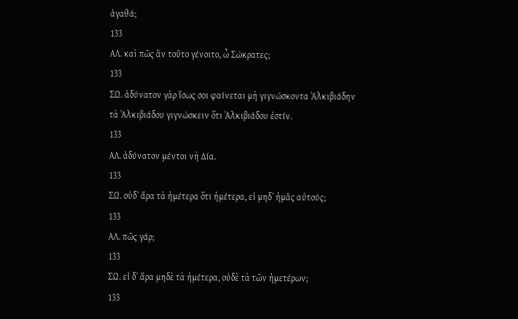ἀγαθά;
133
ΑΛ. καὶ πῶς ἂν τοῦτο γένοιτο, ὦ Σώκρατες;
133
ΣΩ. ἀδύνατον γὰρ ἴσως σοι φαίνεται μὴ γιγνώσκοντα Ἀλκιβιάδην τὰ Ἀλκιβιάδου γιγνώσκειν ὅτι Ἀλκιβιάδου ἐστίν.
133
ΑΛ. ἀδύνατον μέντοι νὴ Δία.
133
ΣΩ. οὐδʼ ἄρα τὰ ἡμέτερα ὅτι ἡμέτερα, εἰ μηδʼ ἡμᾶς αὐτούς;
133
ΑΛ. πῶς γάρ;
133
ΣΩ. εἰ δʼ ἄρα μηδὲ τὰ ἡμέτερα, οὐδὲ τὰ τῶν ἡμετέρων;
133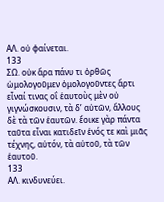ΑΛ. οὐ φαίνεται.
133
ΣΩ. οὐκ ἄρα πάνυ τι ὀρθῶς ὡμολογοῦμεν ὁμολογοῦντες ἄρτι εἶναί τινας οἳ ἑαυτοὺς μὲν οὐ γιγνώσκουσιν, τὰ δʼ αὑτῶν, ἄλλους δὲ τὰ τῶν ἑαυτῶν. ἔοικε γὰρ πάντα ταῦτα εἶναι κατιδεῖν ἑνός τε καὶ μιᾶς τέχνης, αὑτόν, τὰ αὑτοῦ, τὰ τῶν ἑαυτοῦ.
133
ΑΛ. κινδυνεύει.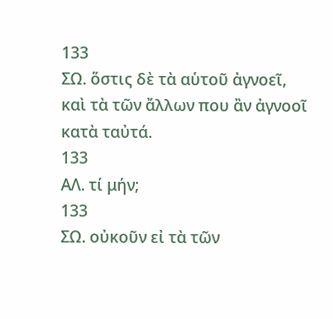133
ΣΩ. ὅστις δὲ τὰ αὑτοῦ ἀγνοεῖ, καὶ τὰ τῶν ἄλλων που ἂν ἀγνοοῖ κατὰ ταὐτά.
133
ΑΛ. τί μήν;
133
ΣΩ. οὐκοῦν εἰ τὰ τῶν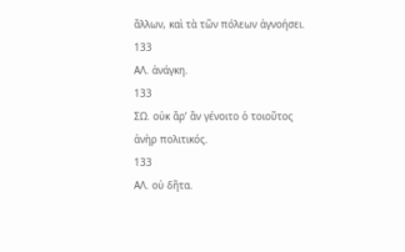ἄλλων, καὶ τὰ τῶν πόλεων ἀγνοήσει.
133
ΑΛ. ἀνάγκη.
133
ΣΩ. οὐκ ἄρʼ ἂν γένοιτο ὁ τοιοῦτος ἀνὴρ πολιτικός.
133
ΑΛ. οὐ δῆτα.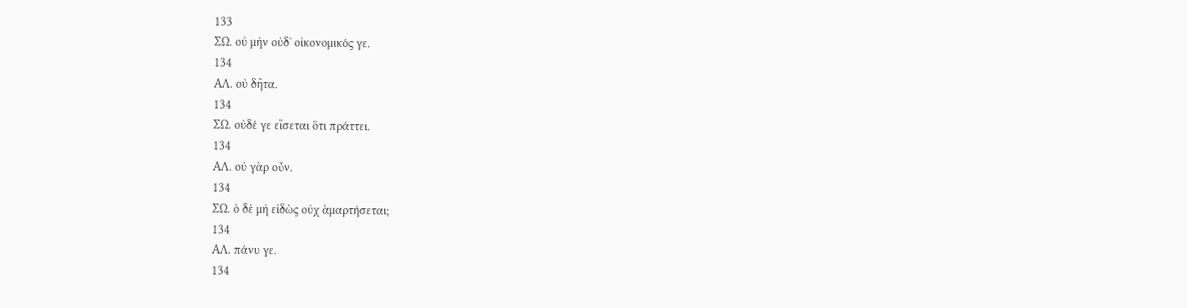133
ΣΩ. οὐ μὴν οὐδʼ οἰκονομικός γε.
134
ΑΛ. οὐ δῆτα.
134
ΣΩ. οὐδέ γε εἴσεται ὅτι πράττει.
134
ΑΛ. οὐ γὰρ οὖν.
134
ΣΩ. ὁ δὲ μὴ εἰδὼς οὐχ ἁμαρτήσεται;
134
ΑΛ. πάνυ γε.
134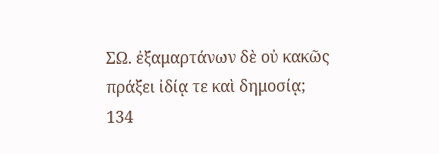ΣΩ. ἐξαμαρτάνων δὲ οὐ κακῶς πράξει ἰδίᾳ τε καὶ δημοσίᾳ;
134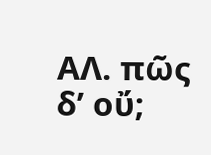ΑΛ. πῶς δʼ οὔ;